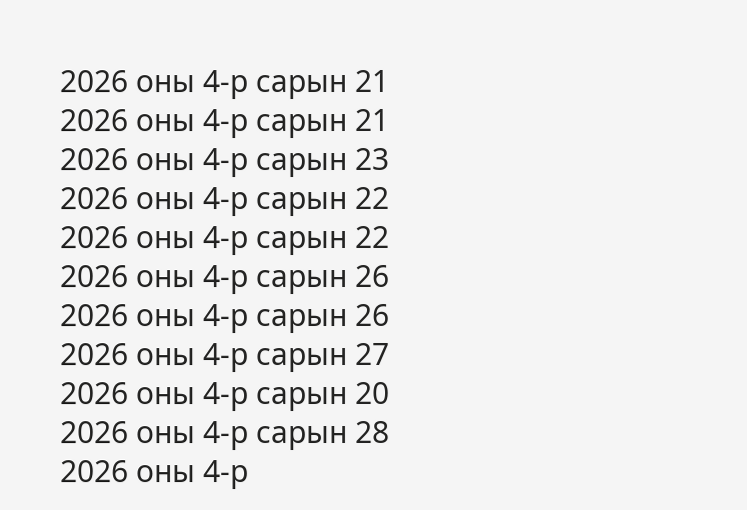2026 оны 4-р сарын 21
2026 оны 4-р сарын 21
2026 оны 4-р сарын 23
2026 оны 4-р сарын 22
2026 оны 4-р сарын 22
2026 оны 4-р сарын 26
2026 оны 4-р сарын 26
2026 оны 4-р сарын 27
2026 оны 4-р сарын 20
2026 оны 4-р сарын 28
2026 оны 4-р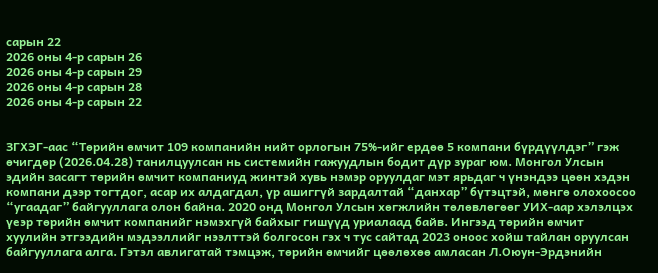сарын 22
2026 оны 4-р сарын 26
2026 оны 4-р сарын 29
2026 оны 4-р сарын 28
2026 оны 4-р сарын 22


ЗГХЭГ-аас “Төрийн өмчит 109 компанийн нийт орлогын 75%-ийг ердөө 5 компани бүрдүүлдэг” гэж өчигдөр (2026.04.28) танилцуулсан нь системийн гажуудлын бодит дүр зураг юм. Монгол Улсын эдийн засагт төрийн өмчит компаниуд жинтэй хувь нэмэр оруулдаг мэт ярьдаг ч үнэндээ цөөн хэдэн компани дээр тогтдог, асар их алдагдал, үр ашиггүй зардалтай “данхар” бүтэцтэй, мөнгө олохоосоо “угаадаг” байгууллага олон байна. 2020 онд Монгол Улсын хөгжлийн төлөвлөгөөг УИХ-аар хэлэлцэх үеэр төрийн өмчит компанийг нэмэхгүй байхыг гишүүд уриалаад байв. Ингээд төрийн өмчит хуулийн этгээдийн мэдээллийг нээлттэй болгосон гэх ч тус сайтад 2023 оноос хойш тайлан оруулсан байгууллага алга. Гэтэл авлигатай тэмцэж, төрийн өмчийг цөөлөхөө амласан Л.Оюун-Эрдэнийн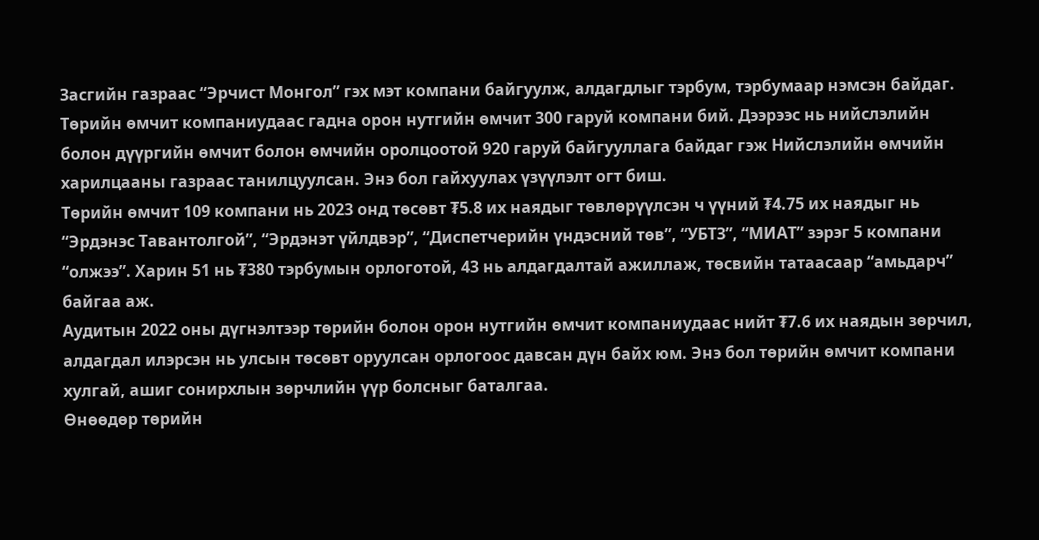Засгийн газраас “Эрчист Монгол” гэх мэт компани байгуулж, алдагдлыг тэрбум, тэрбумаар нэмсэн байдаг.
Төрийн өмчит компаниудаас гадна орон нутгийн өмчит 300 гаруй компани бий. Дээрээс нь нийслэлийн болон дүүргийн өмчит болон өмчийн оролцоотой 920 гаруй байгууллага байдаг гэж Нийслэлийн өмчийн харилцааны газраас танилцуулсан. Энэ бол гайхуулах үзүүлэлт огт биш.
Төрийн өмчит 109 компани нь 2023 онд төсөвт ₮5.8 их наядыг төвлөрүүлсэн ч үүний ₮4.75 их наядыг нь “Эрдэнэс Тавантолгой”, “Эрдэнэт үйлдвэр”, “Диспетчерийн үндэсний төв”, “УБТЗ”, “МИАТ” зэрэг 5 компани “олжээ”. Харин 51 нь ₮380 тэрбумын орлоготой, 43 нь алдагдалтай ажиллаж, төсвийн татаасаар “амьдарч” байгаа аж.
Аудитын 2022 оны дүгнэлтээр төрийн болон орон нутгийн өмчит компаниудаас нийт ₮7.6 их наядын зөрчил, алдагдал илэрсэн нь улсын төсөвт оруулсан орлогоос давсан дүн байх юм. Энэ бол төрийн өмчит компани хулгай, ашиг сонирхлын зөрчлийн үүр болсныг баталгаа.
Өнөөдөр төрийн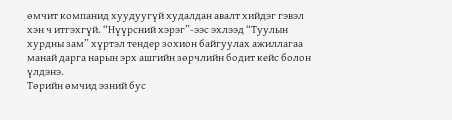өмчит компанид хуудуугүй худалдан авалт хийдэг гэвэл хэн ч итгэхгүй. “Нүүрсний хэрэг”-ээс эхлээд “Туулын хурдны зам” хүртэл тендер зохион байгуулах ажиллагаа манай дарга нарын эрх ашгийн зөрчлийн бодит кейс болон үлдэнэ.
Төрийн өмчид эзний бус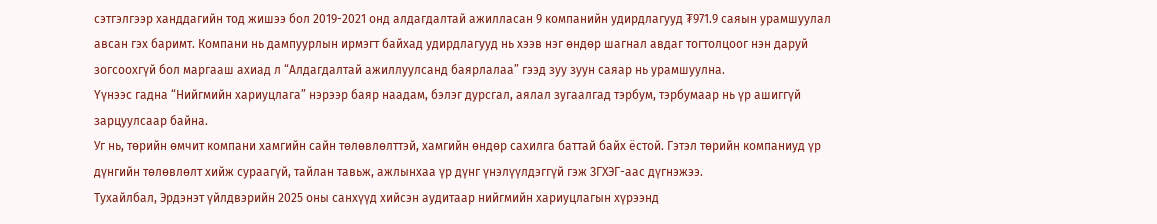сэтгэлгээр ханддагийн тод жишээ бол 2019-2021 онд алдагдалтай ажилласан 9 компанийн удирдлагууд ₮971.9 саяын урамшуулал авсан гэх баримт. Компани нь дампуурлын ирмэгт байхад удирдлагууд нь хээв нэг өндөр шагнал авдаг тогтолцоог нэн даруй зогсоохгүй бол маргааш ахиад л “Алдагдалтай ажиллуулсанд баярлалаа” гээд зуу зуун саяар нь урамшуулна.
Үүнээс гадна “Нийгмийн хариуцлага” нэрээр баяр наадам, бэлэг дурсгал, аялал зугаалгад тэрбум, тэрбумаар нь үр ашиггүй зарцуулсаар байна.
Уг нь, төрийн өмчит компани хамгийн сайн төлөвлөлттэй, хамгийн өндөр сахилга баттай байх ёстой. Гэтэл төрийн компаниуд үр дүнгийн төлөвлөлт хийж сураагүй, тайлан тавьж, ажлынхаа үр дүнг үнэлүүлдэггүй гэж ЗГХЭГ-аас дүгнэжээ.
Тухайлбал, Эрдэнэт үйлдвэрийн 2025 оны санхүүд хийсэн аудитаар нийгмийн хариуцлагын хүрээнд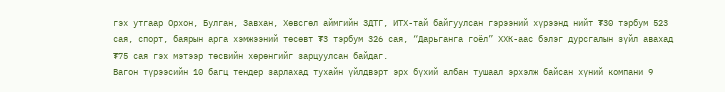гэх утгаар Орхон, Булган, Завхан, Хөвсгөл аймгийн ЗДТГ, ИТХ-тай байгуулсан гэрээний хүрээнд нийт ₮30 тэрбум 523 сая, спорт, баярын арга хэмжээний төсөвт ₮3 тэрбум 326 сая, “Дарьганга гоёл” ХХК-аас бэлэг дурсгалын зүйл авахад ₮75 сая гэх мэтээр төсвийн хөрөнгийг зарцуулсан байдаг.
Вагон түрээсийн 10 багц тендер зарлахад тухайн үйлдвэрт эрх бүхий албан тушаал эрхэлж байсан хүний компани 9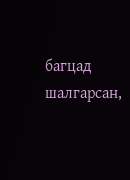багцад шалгарсан,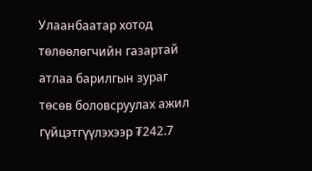Улаанбаатар хотод төлөөлөгчийн газартай атлаа барилгын зураг төсөв боловсруулах ажил гүйцэтгүүлэхээр ₮242.7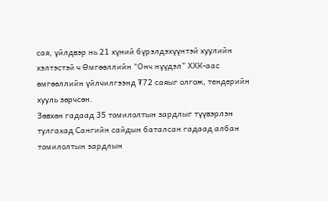сая, үйлдвэр нь 21 хүний бүрэлдэхүүнтэй хуулийн хэлтэстэй ч Өмгөөллийн “Онч нүүдэл” ХХК-аас өмгөөллийн үйлчилгээнд ₮72 саяыг олгож, тендерийн хууль зөрчсөн.
Зөвхөн гадаад 35 томилолтын зардлыг түүвэрлэн тулгахад Сангийн сайдын баталсан гадаад албан томилолтын зардлын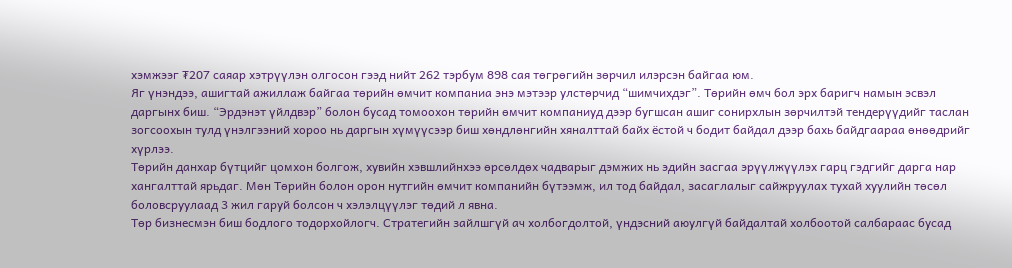хэмжээг ₮207 саяар хэтрүүлэн олгосон гээд нийт 262 тэрбум 898 сая төгрөгийн зөрчил илэрсэн байгаа юм.
Яг үнэндээ, ашигтай ажиллаж байгаа төрийн өмчит компаниа энэ мэтээр улстөрчид “шимчихдэг”. Төрийн өмч бол эрх баригч намын эсвэл даргынх биш. “Эрдэнэт үйлдвэр” болон бусад томоохон төрийн өмчит компаниуд дээр бугшсан ашиг сонирхлын зөрчилтэй тендерүүдийг таслан зогсоохын тулд үнэлгээний хороо нь даргын хүмүүсээр биш хөндлөнгийн хяналттай байх ёстой ч бодит байдал дээр бахь байдгаараа өнөөдрийг хүрлээ.
Төрийн данхар бүтцийг цомхон болгож, хувийн хэвшлийнхээ өрсөлдөх чадварыг дэмжих нь эдийн засгаа эрүүлжүүлэх гарц гэдгийг дарга нар хангалттай ярьдаг. Мөн Төрийн болон орон нутгийн өмчит компанийн бүтээмж, ил тод байдал, засаглалыг сайжруулах тухай хуулийн төсөл боловсруулаад 3 жил гаруй болсон ч хэлэлцүүлэг төдий л явна.
Төр бизнесмэн биш бодлого тодорхойлогч. Стратегийн зайлшгүй ач холбогдолтой, үндэсний аюулгүй байдалтай холбоотой салбараас бусад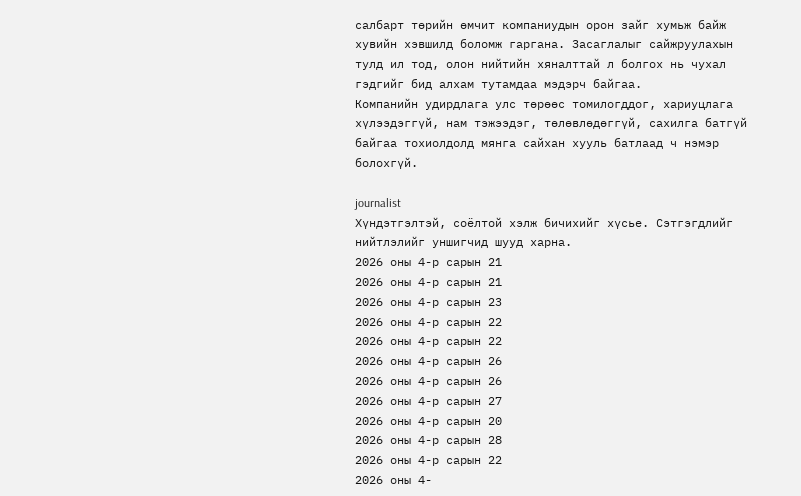салбарт төрийн өмчит компаниудын орон зайг хумьж байж хувийн хэвшилд боломж гаргана. Засаглалыг сайжруулахын тулд ил тод, олон нийтийн хяналттай л болгох нь чухал гэдгийг бид алхам тутамдаа мэдэрч байгаа.
Компанийн удирдлага улс төрөөс томилогддог, хариуцлага хүлээдэггүй, нам тэжээдэг, төлөвлөдөггүй, сахилга батгүй байгаа тохиолдолд мянга сайхан хууль батлаад ч нэмэр болохгүй.

journalist
Хүндэтгэлтэй, соёлтой хэлж бичихийг хүсье. Сэтгэгдлийг нийтлэлийг уншигчид шууд харна.
2026 оны 4-р сарын 21
2026 оны 4-р сарын 21
2026 оны 4-р сарын 23
2026 оны 4-р сарын 22
2026 оны 4-р сарын 22
2026 оны 4-р сарын 26
2026 оны 4-р сарын 26
2026 оны 4-р сарын 27
2026 оны 4-р сарын 20
2026 оны 4-р сарын 28
2026 оны 4-р сарын 22
2026 оны 4-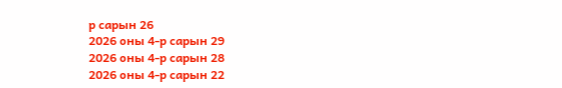р сарын 26
2026 оны 4-р сарын 29
2026 оны 4-р сарын 28
2026 оны 4-р сарын 22